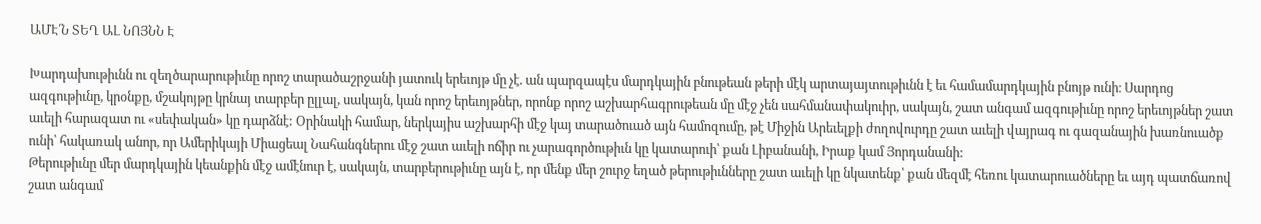ԱՄԷ՛Ն ՏԵՂ ԱԼ ՆՈՅՆՆ Է

Խարդախութիւնն ու զեղծարարութիւնը որոշ տարածաշրջանի յատուկ երեւոյթ մը չէ. ան պարզապէս մարդկային բնութեան թերի մէկ արտայայտութիւնն է եւ համամարդկային բնոյթ ունի։ Սարդոց ազգութիւնը, կրօնքը, մշակոյթը կրնայ տարբեր ըլլալ, սակայն, կան որոշ երեւոյթներ, որոնք որոշ աշխարհագրութեան մը մէջ չեն սահմանափակուիր, սակայն, շատ անգամ ազգութիւնը որոշ երեւոյթներ շատ աւելի հարազատ ու «սեփական» կը դարձնէ: Օրինակի համար, ներկայիս աշխարհի մէջ կայ տարածուած այն համոզումը, թէ Միջին Արեւելքի ժողովուրդը շատ աւելի վայրագ ու գազանային խառնուածք ունի՝ հակառակ անոր, որ Ամերիկայի Միացեալ Նահանգներու մէջ շատ աւելի ոճիր ու չարագործութիւն կը կատարուի՝ քան Լիբանանի, Իրաք կամ Յորդանանի:
Թերութիւնը մեր մարդկային կեանքին մէջ ամէնուր է, սակայն, տարբերութիւնը այն է, որ մենք մեր շուրջ եղած թերութիւնները շատ աւելի կը նկատենք՝ քան մեզմէ հեռու կատարուածները եւ այդ պատճառով շատ անգամ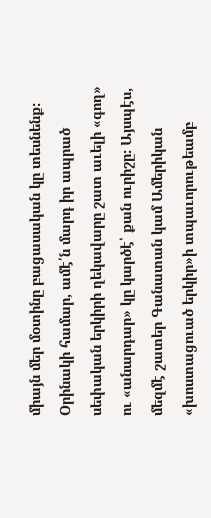միայն մեր մօտինը բացասական կը տեսնենք։ Օրինակի համար, ամէ՛ն մարդ իր ապրած սեփական երկիրի ղեկավարը շատ աւելի «գող» ու «անարդար» կը կարծէ՝ քան ուրիշը։ Այսպէս, մեզմէ շատեր Գանատան կամ Ամերիկան «խոստացուած երկիր»ի տպաւորութեամբ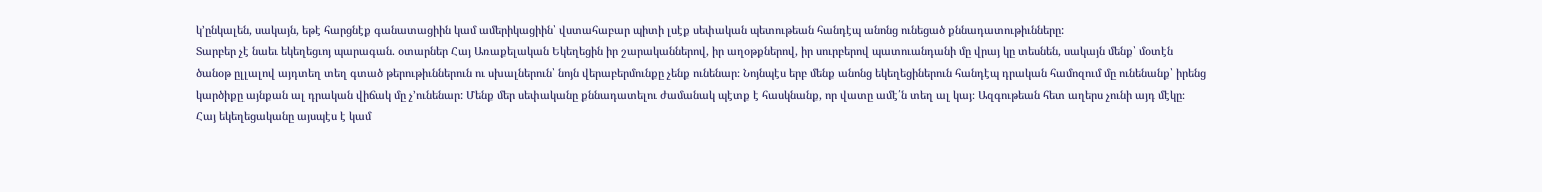կ՚ընկալեն, սակայն, եթէ հարցնէք գանատացիին կամ ամերիկացիին՝ վստահաբար պիտի լսէք սեփական պետութեան հանդէպ անոնց ունեցած քննադատութիւնները:
Տարբեր չէ նաեւ եկեղեցւոյ պարագան. օտարներ Հայ Առաքելական Եկեղեցին իր շարականներով, իր աղօթքներով, իր սուրբերով պատուանդանի մը վրայ կը տեսնեն, սակայն մենք՝ մօտէն ծանօթ ըլլալով այդտեղ տեղ գտած թերութիւններուն ու սխալներուն՝ նոյն վերաբերմունքը չենք ունենար։ Նոյնպէս երբ մենք անոնց եկեղեցիներուն հանդէպ դրական համոզում մը ունենանք՝ իրենց կարծիքը այնքան ալ դրական վիճակ մը չ՚ունենար: Մենք մեր սեփականը քննադատելու ժամանակ պէտք է հասկնանք, որ վատը ամէ՛ն տեղ ալ կայ։ Ազգութեան հետ աղերս չունի այդ մէկը։ Հայ եկեղեցականը այսպէս է կամ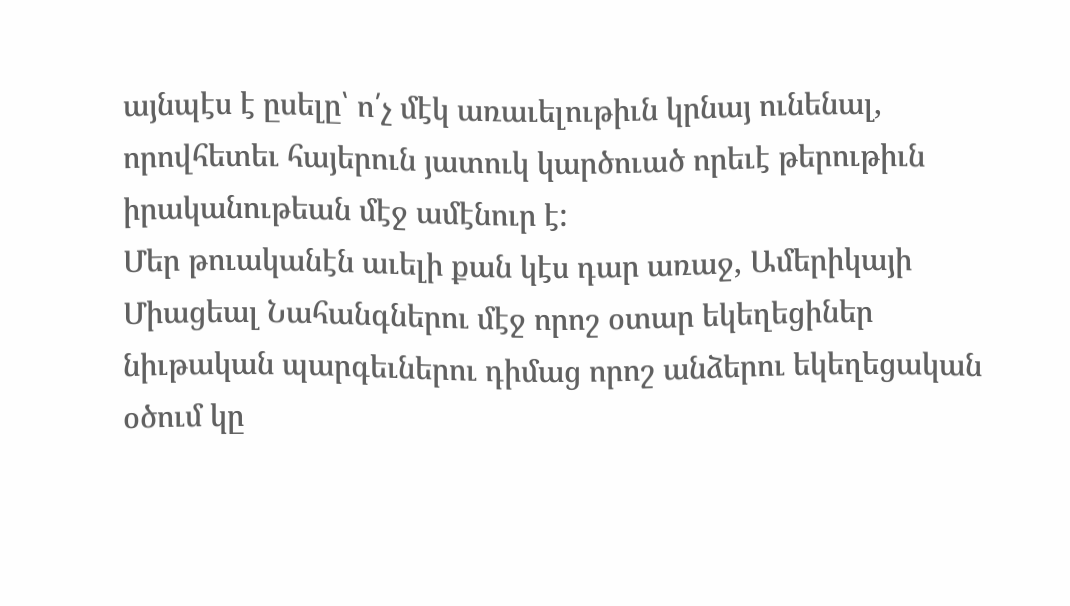այնպէս է ըսելը՝ ո՛չ մէկ առաւելութիւն կրնայ ունենալ, որովհետեւ հայերուն յատուկ կարծուած որեւէ թերութիւն իրականութեան մէջ ամէնուր է:
Մեր թուականէն աւելի քան կէս դար առաջ, Ամերիկայի Միացեալ Նահանգներու մէջ որոշ օտար եկեղեցիներ նիւթական պարգեւներու դիմաց որոշ անձերու եկեղեցական օծում կը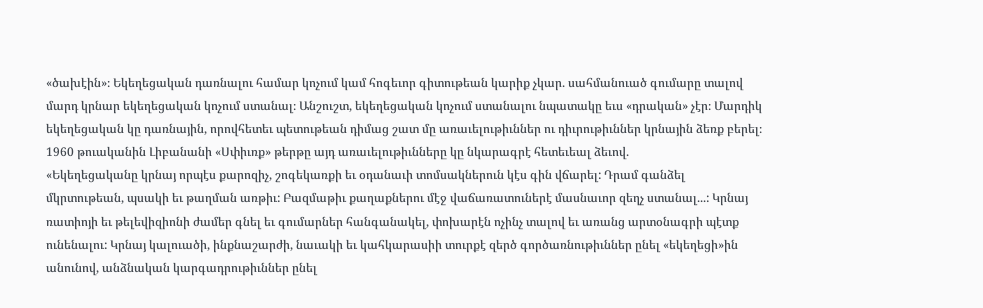«ծախէին»։ Եկեղեցական դառնալու համար կոչում կամ հոգեւոր գիտութեան կարիք չկար. սահմանուած գումարը տալով մարդ կրնար եկեղեցական կոչում ստանալ։ Անշուշտ, եկեղեցական կոչում ստանալու նպատակը եւս «դրական» չէր։ Մարդիկ եկեղեցական կը դառնային, որովհետեւ պետութեան դիմաց շատ մը առաւելութիւններ ու դիւրութիւններ կրնային ձեռք բերել։ 1960 թուականին Լիբանանի «Սփիւռք» թերթը այդ առաւելութիւնները կը նկարագրէ հետեւեալ ձեւով.
«Եկեղեցականը կրնայ որպէս քարոզիչ, շոգեկառքի եւ օդանաւի տոմսակներուն կէս գին վճարել: Դրամ գանձել մկրտութեան, պսակի եւ թաղման առթիւ: Բազմաթիւ քաղաքներու մէջ վաճառատուներէ մասնաւոր զեղչ ստանալ...: Կրնայ ռատիոյի եւ թելեվիզիոնի ժամեր գնել եւ գումարներ հանգանակել, փոխարէն ոչինչ տալով եւ առանց արտօնագրի պէտք ունենալու: Կրնայ կալուածի, ինքնաշարժի, նաւակի եւ կահկարասիի տուրքէ զերծ գործառնութիւններ ընել «եկեղեցի»ին անունով, անձնական կարգադրութիւններ ընել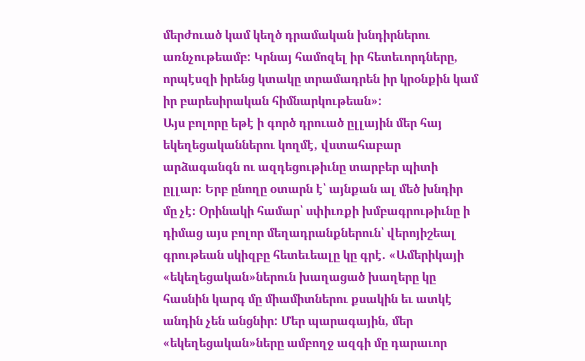մերժուած կամ կեղծ դրամական խնդիրներու առնչութեամբ: Կրնայ համոզել իր հետեւորդները, որպէսզի իրենց կտակը տրամադրեն իր կրօնքին կամ իր բարեսիրական հիմնարկութեան»:
Այս բոլորը եթէ ի գործ դրուած ըլլային մեր հայ եկեղեցականներու կողմէ, վստահաբար արձագանգն ու ազդեցութիւնը տարբեր պիտի ըլլար։ Երբ ընողը օտարն է՝ այնքան ալ մեծ խնդիր մը չէ։ Օրինակի համար՝ սփիւռքի խմբագրութիւնը ի դիմաց այս բոլոր մեղադրանքներուն՝ վերոյիշեալ գրութեան սկիզբը հետեւեալը կը գրէ. «Ամերիկայի «եկեղեցական»ներուն խաղացած խաղերը կը հասնին կարգ մը միամիտներու քսակին եւ ատկէ անդին չեն անցնիր: Մեր պարագային, մեր «եկեղեցական»ները ամբողջ ազգի մը դարաւոր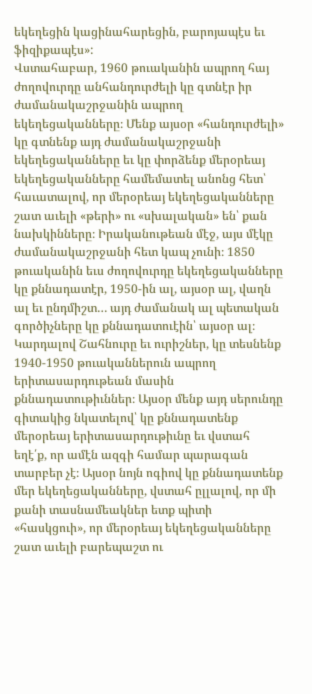եկեղեցին կացինահարեցին, բարոյապէս եւ ֆիզիքապէս»:
Վստահաբար, 1960 թուականին ապրող հայ ժողովուրդը անհանդուրժելի կը գտնէր իր ժամանակաշրջանին ապրող եկեղեցականները։ Մենք այսօր «հանդուրժելի» կը գտնենք այդ ժամանակաշրջանի եկեղեցականները եւ կը փորձենք մերօրեայ եկեղեցականները համեմատել անոնց հետ՝ հաւատալով, որ մերօրեայ եկեղեցականները շատ աւելի «թերի» ու «սխալական» են՝ քան նախկինները։ Իրականութեան մէջ, այս մէկը ժամանակաշրջանի հետ կապ չունի։ 1850 թուականին եւս ժողովուրդը եկեղեցականները կը քննադատէր, 1950-ին ալ, այսօր ալ, վաղն ալ եւ ընդմիշտ… այդ ժամանակ ալ պետական գործիչները կը քննադատուէին՝ այսօր ալ։ Կարդալով Շահնուրը եւ ուրիշներ, կը տեսնենք 1940-1950 թուականներուն ապրող երիտասարդութեան մասին քննադատութիւններ։ Այսօր մենք այդ սերունդը գիտակից նկատելով՝ կը քննադատենք մերօրեայ երիտասարդութիւնը եւ վստահ եղէ՛ք, որ ամէն ազգի համար պարագան տարբեր չէ։ Այսօր նոյն ոգիով կը քննադատենք մեր եկեղեցականները, վստահ ըլլալով, որ մի քանի տասնամեակներ ետք պիտի «հասկցուի», որ մերօրեայ եկեղեցականները շատ աւելի բարեպաշտ ու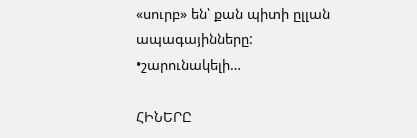«սուրբ» են՝ քան պիտի ըլլան ապագայինները:
•շարունակելի…

ՀԻՆԵՐԸ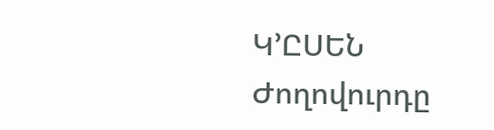Կ՚ԸՍԵՆ
Ժողովուրդը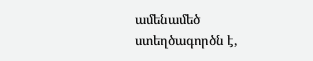ամենամեծ ստեղծագործն է,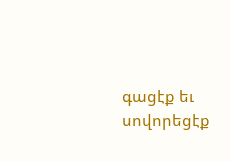գացէք եւ սովորեցէք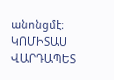անոնցմէ։
ԿՈՄԻՏԱՍ ՎԱՐԴԱՊԵՏ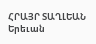ՀՐԱՅՐ ՏԱՂԼԵԱՆ
Երեւան